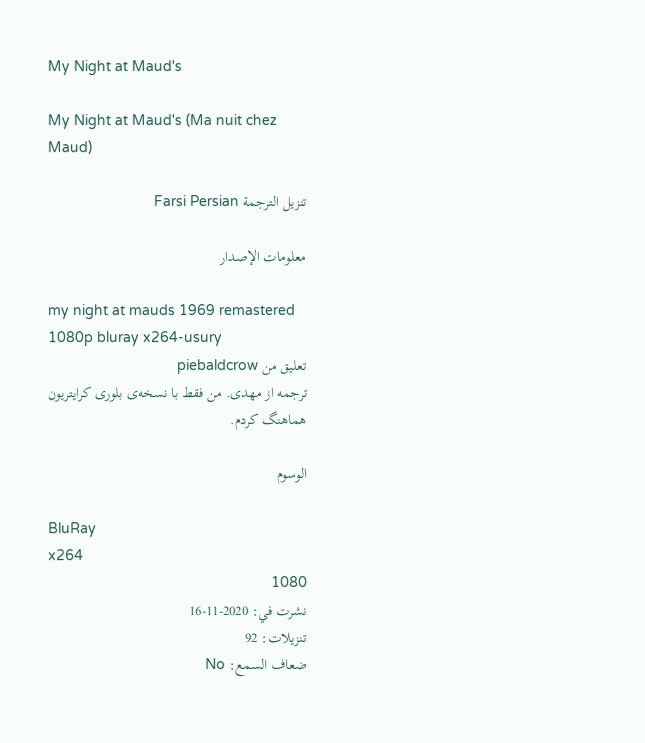My Night at Maud's

My Night at Maud's (Ma nuit chez Maud)

تنزيل الترجمة Farsi Persian

معلومات الإصدار

my night at mauds 1969 remastered 1080p bluray x264-usury
تعليق من piebaldcrow
ترجمه از مهدی. من فقط با نسخه‌ی بلوری کرایتریون هماهنگ کردم.

الوسوم

BluRay
x264
1080
نشرت في: 2020-11-16
تنزيلات: 92
ضعاف السمع: No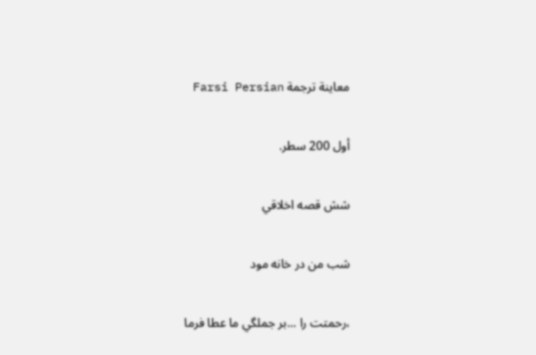معاينة ترجمة Farsi Persian

أول 200 سطر.

شش قصه اخلاقي

شب من در خانه مود

،رحمتت را ...بر جملگي ما عطا فرما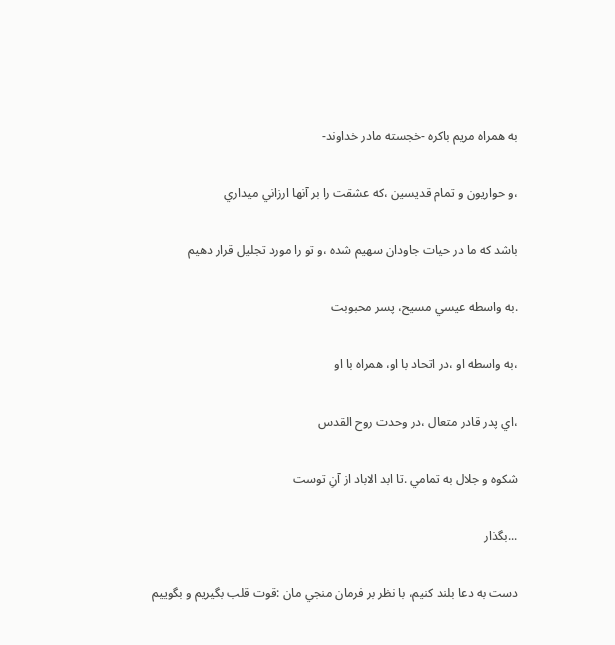به همراه مريم باکره -خجسته مادر خداوند-

،و حواريون و تمام قديسين ،که عشقت را بر آنها ارزاني ميداري

باشد که ما در حيات جاودان سهيم شده ،و تو را مورد تجليل قرار دهيم

.به واسطه عيسي مسيح، پسر محبوبت

،به واسطه او ،در اتحاد با او، همراه با او

،اي پدر قادر متعال ،در وحدت روح القدس

شکوه و جلال به تمامي .تا ابد الاباد از آنِ توست

...بگذار

دست به دعا بلند کنيم، با نظر بر فرمان منجي مان :قوت قلب بگيريم و بگوييم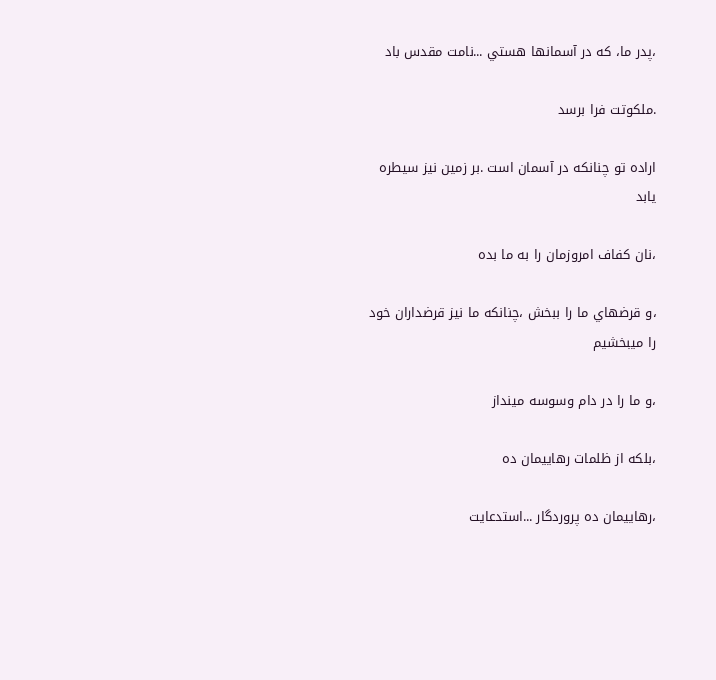،پدر ما، که در آسمانها هستي ...نامت مقدس باد

.ملکوتت فرا برسد

اراده تو چنانکه در آسمان است .بر زمين نيز سيطره يابد

،نان کفاف امروزمان را به ما بده

،و قرضهاي ما را ببخش ،چنانکه ما نيز قرضداران خود را ميبخشيم

،و ما را در دام وسوسه مينداز

،بلکه از ظلمات رهاييمان ده

،رهاييمان ده پروردگار ...استدعايت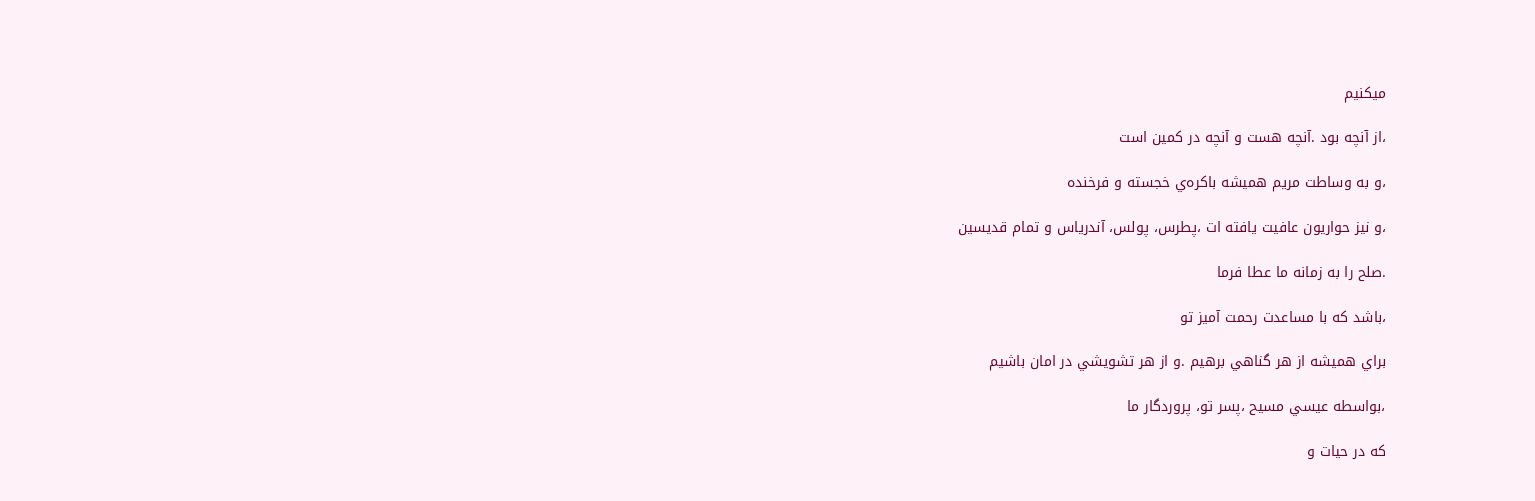ميکنيم

،از آنچه بود .آنچه هست و آنچه در کمين است

،و به وساطت مريم هميشه باکره‌ي خجسته و فرخنده

،و نيز حواريون عافيت يافته ات ،پطرس، پولس، آندرياس و تمام قديسين

.صلح را به زمانه ما عطا فرما

،باشد که با مساعدت رحمت آميز تو

براي هميشه از هر گناهي برهيم .و از هر تشويشي در امان باشيم

،بواسطه عيسي مسيح ،پسر تو، پروردگار ما

که در حيات و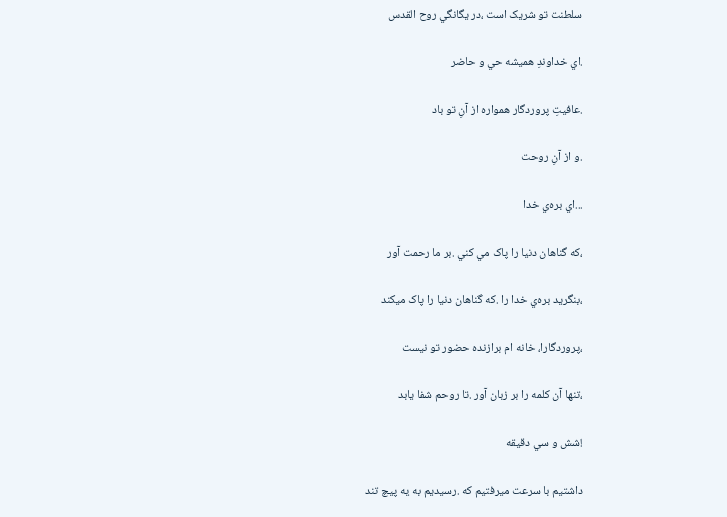سلطنت تو شريک است ،در يگانگي روح القدس

.اي خداوندِ هميشه حي و حاضر

.عافيتِ پروردگار همواره از آنِ تو باد

.و از آنِ روحت

...اي بره‌ي خدا

،که گناهان دنيا را پاک مي کني .بر ما رحمت آور

،بنگريد بره‌ي خدا را .که گناهان دنيا را پاک ميکند

،پروردگارا، خانه ام برازنده حضور تو نيست

،تنها آن کلمه را بر زبان آور .تا روحم شفا يابد

!شش و سي دقيقه

داشتيم با سرعت ميرفتيم که .رسيديم به يه پيچ تند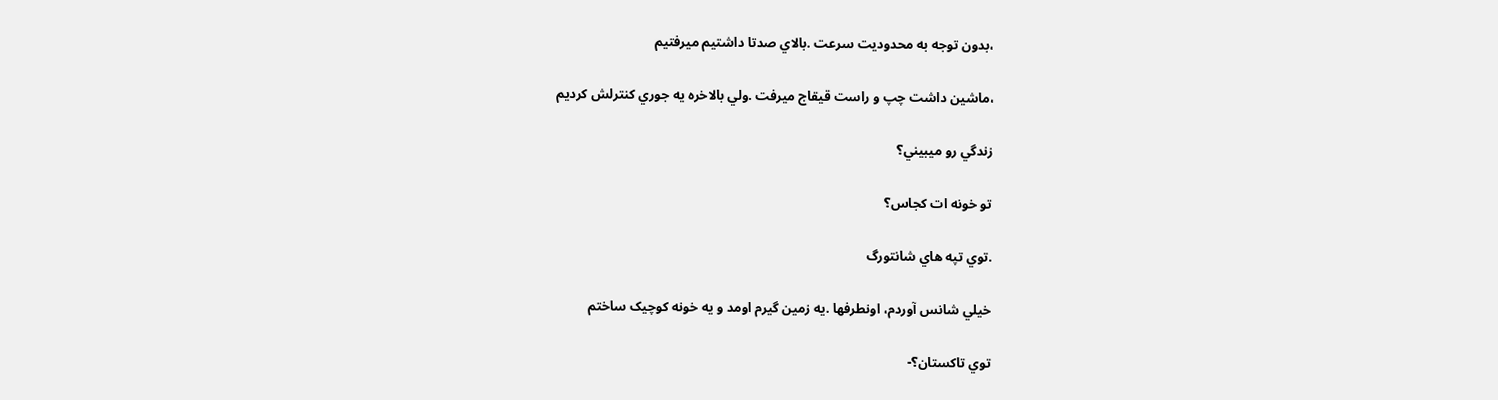،بدون توجه به محدوديت سرعت .بالاي صدتا داشتيم ميرفتيم

،ماشين داشت چپ و راست قيقاج ميرفت .ولي بالاخره يه جوري کنترلش کرديم

زندگي رو ميبيني؟

تو خونه ات کجاس؟

.توي تپه هاي شانتورگ

خيلي شانس آوردم، اونطرفها .يه زمين گيرم اومد و يه خونه کوچيک ساختم

توي تاکستان؟-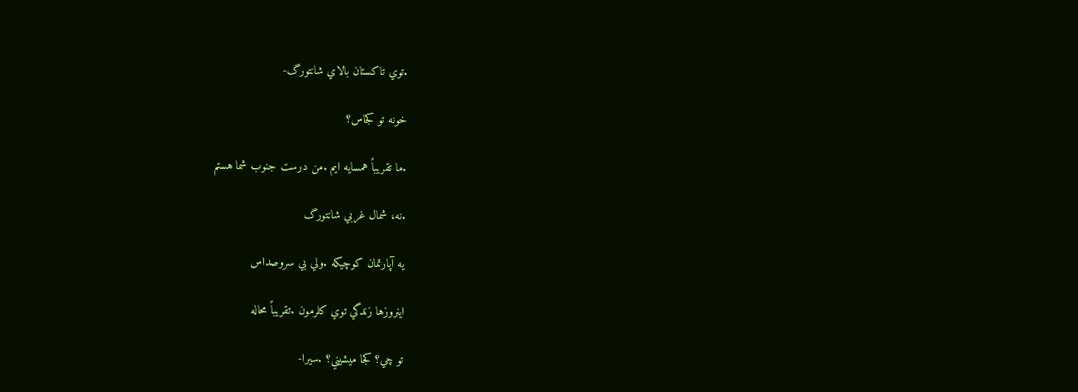.توي تاکستان بالاي شانتورگ-

خونه تو کجاس؟

.ما تقريباً همسايه ايم .من درست جنوب شما هستم

.نه، شمال غربي شانتورگ

يه آپارتمان کوچيکه .ولي بي سروصداس

اينروزها زندگي توي کلرمون .تقريباً محاله

تو چي؟ کجا ميشيني؟ .سيرا-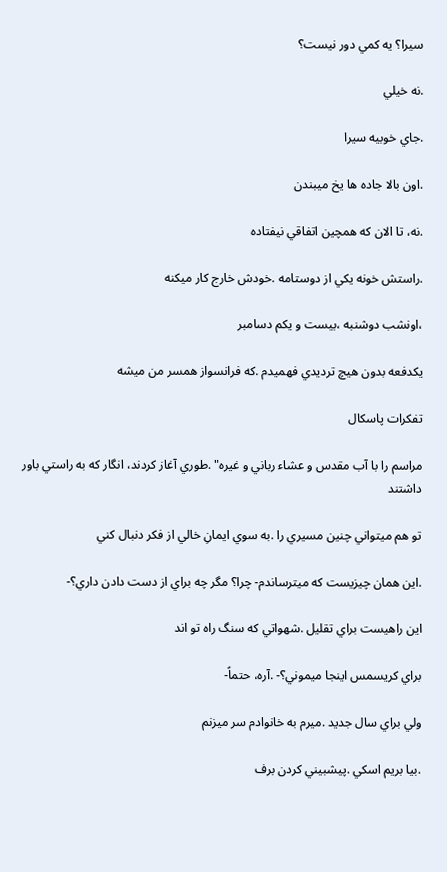سيرا؟ يه کمي دور نيست؟

.نه خيلي

.جاي خوبيه سيرا

.اون بالا جاده ها يخ ميبندن

.نه، تا الان که همچين اتفاقي نيفتاده

.راستش خونه يکي از دوستامه .خودش خارج کار ميکنه

،اونشب دوشنبه ،بيست و يکم دسامبر

يکدفعه بدون هيچ ترديدي فهميدم .که فرانسواز همسر من ميشه

تفکرات پاسکال

مراسم را با آب مقدس و عشاء رباني و غيره" .طوري آغاز کردند، انگار که به راستي باور داشتند

تو هم ميتواني چنين مسيري را .به سوي ايمانِ خالي از فکر دنبال کني

.اين همان چيزيست که ميترساندم- چرا؟ مگر چه براي از دست دادن داري؟-

اين راهيست براي تقليل .شهواتي که سنگ راه تو اند

براي کريسمس اينجا ميموني؟- .آره، حتماً-

ولي براي سال جديد .ميرم به خانوادم سر ميزنم

.بيا بريم اسکي .پيشبيني کردن برف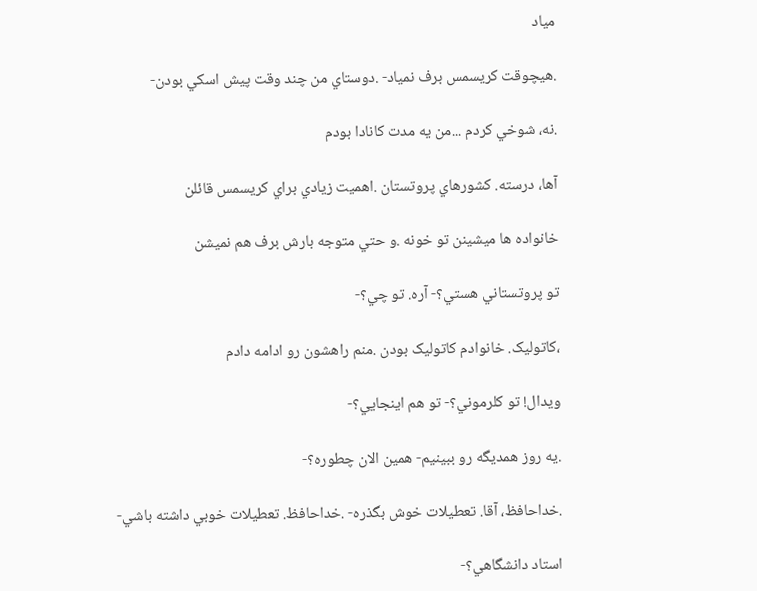مياد

.هيچوقت کريسمس برف نمياد- .دوستاي من چند وقت پيش اسکي بودن-

.نه، شوخي کردم ...من يه مدت کانادا بودم

آها، درسته. کشورهاي پروتستان .اهميت زيادي براي کريسمس قائلن

خانواده ها ميشينن تو خونه .و حتي متوجه بارش برف هم نميشن

تو پروتستاني هستي؟- آره. تو چي؟-

،کاتوليک. خانوادم کاتوليک بودن .منم راهشون رو ادامه دادم

ويدال! تو کلرموني؟- تو هم اينجايي؟-

.يه روز همديگه رو ببينيم- همين الان چطوره؟-

.خداحافظ، آقا. تعطيلات خوش بگذره- .خداحافظ. تعطيلات خوبي داشته باشي-

استاد دانشگاهي؟-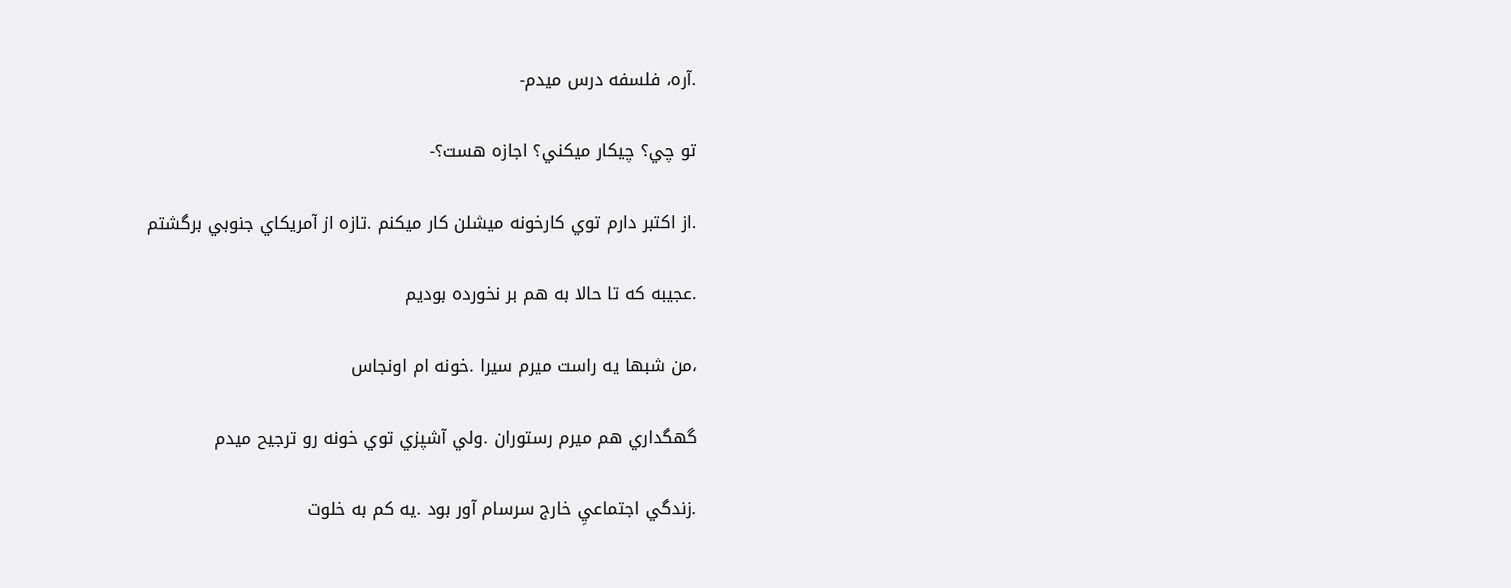.آره، فلسفه درس ميدم-

تو چي؟ چيکار ميکني؟ اجازه هست؟-

.از اکتبر دارم توي کارخونه ميشلن کار ميکنم .تازه از آمريکاي جنوبي برگشتم

.عجيبه که تا حالا به هم بر نخورده بوديم

،من شبها يه راست ميرم سيرا .خونه ام اونجاس

گهگداري هم ميرم رستوران .ولي آشپزي توي خونه رو ترجيح ميدم

.زندگي اجتماعيِ خارج سرسام آور بود .يه کم به خلوت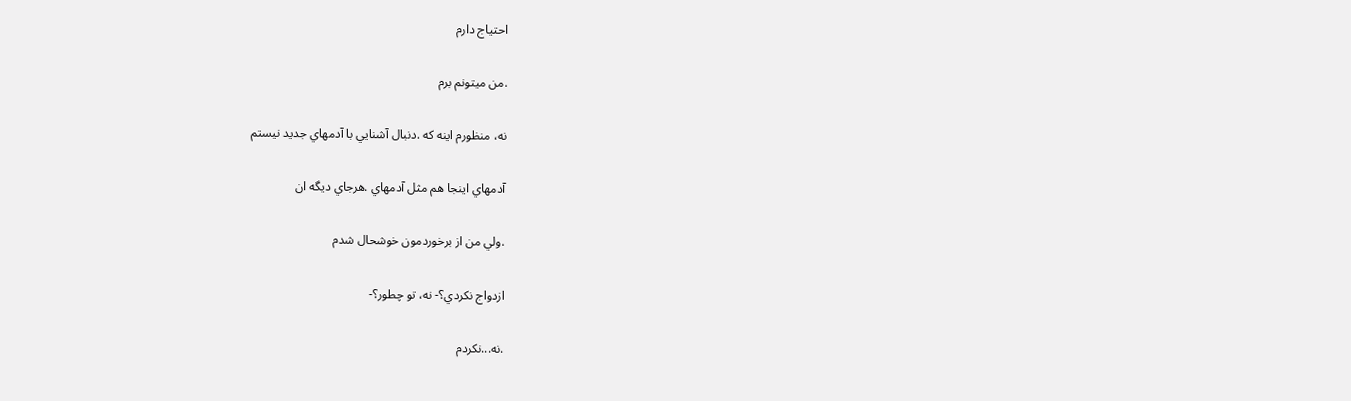احتياج دارم

.من ميتونم برم

نه، منظورم اينه که .دنبال آشنايي با آدمهاي جديد نيستم

آدمهاي اينجا هم مثل آدمهاي .هرجاي ديگه ان

.ولي من از برخوردمون خوشحال شدم

ازدواج نکردي؟- نه، تو چطور؟-

.نه...نکردم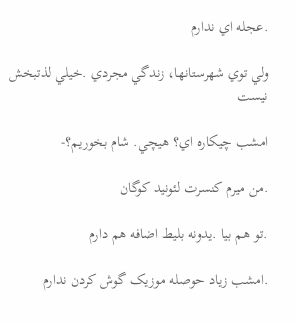.عجله اي ندارم

ولي توي شهرستانها، زندگي مجردي .خيلي لذتبخش نيست

امشب چيکاره اي؟ هيچي. شام بخوريم؟-

.من ميرم کنسرت لئونيد کوگان

.تو هم بيا .يدونه بليط اضافه هم دارم

.امشب زياد حوصله موزيک گوش کردن ندارم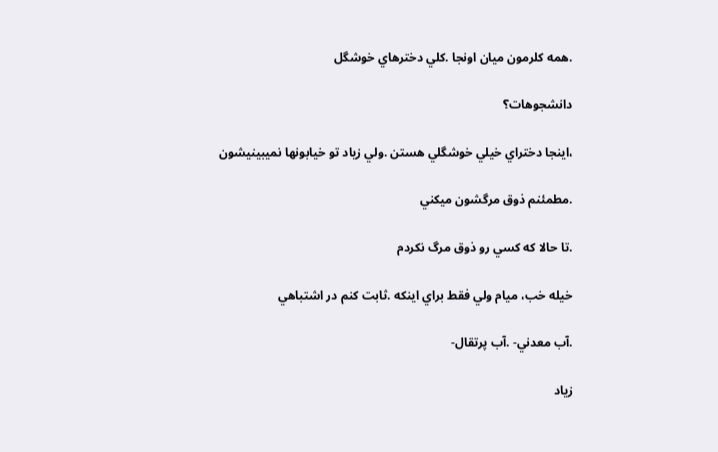.همه کلرمون ميان اونجا .کلي دخترهاي خوشگل

دانشجوهات؟

،اينجا دختراي خيلي خوشگلي هستن .ولي زياد تو خيابونها نميبينيشون

.مطمئنم ذوق مرگشون ميکني

.تا حالا که کسي رو ذوق مرگ نکردم

خيله خب، ميام ولي فقط براي اينکه .ثابت کنم در اشتباهي

.آب معدني- .آب پرتقال-

زياد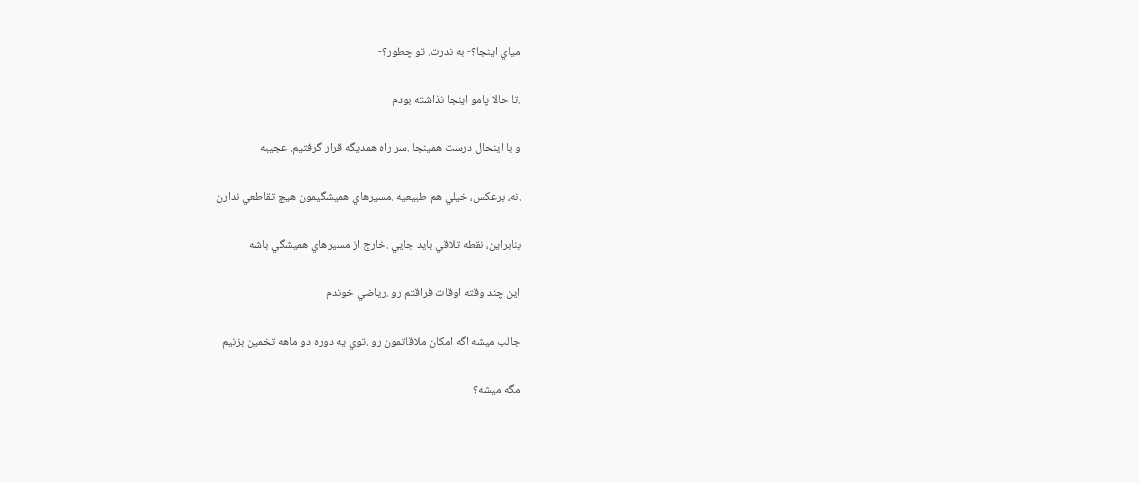مياي اينجا؟- به ندرت. تو چطور؟-

.تا حالا پامو اينجا نذاشته بودم

و با اينحال درست همينجا .سر راه همديگه قرار گرفتيم. عجيبه

.نه، برعکس، خيلي هم طبيعيه .مسيرهاي هميشگيمون هيچ تقاطعي ندارن

بنابراين، نقطه تلاقي بايد جايي .خارج از مسيرهاي هميشگي باشه

اين چند وقته اوقات فراقتم رو .رياضي خوندم

جالب ميشه اگه امکان ملاقاتمون رو .توي يه دوره دو ماهه تخمين بزنيم

مگه ميشه؟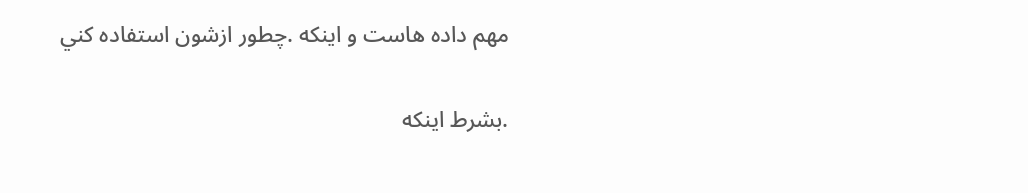مهم داده هاست و اينکه .چطور ازشون استفاده کني

.بشرط اينکه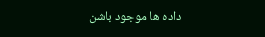داده ها موجود باشن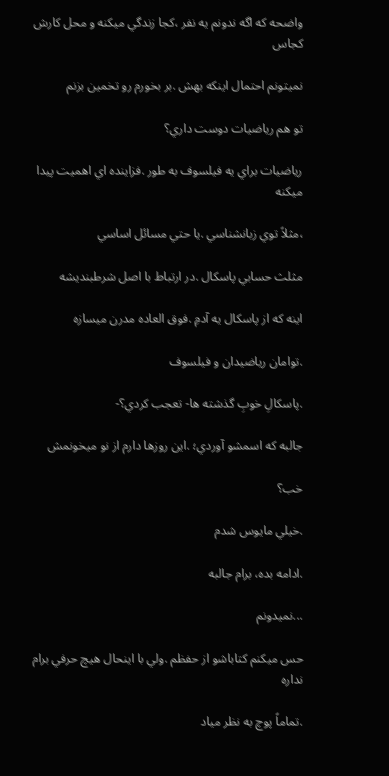واضحه که اگه ندونم يه نفر ،کجا زندگي ميکنه و محل کارش کجاس

نميتونم احتمال اينکه بهش .بر بخورم رو تخمين بزنم

تو هم رياضيات دوست داري؟

رياضيات براي يه فيلسوف به طور .فزاينده اي اهميت پيدا ميکنه

،مثلاً توي زبانشناسي .يا حتي مسائل اساسي‌

مثلث حسابي پاسکال .در ارتباط با اصل شرطبنديشه

اينه که از پاسکال يه آدمِ .فوق العاده مدرن ميسازه

.توامان رياضيدان و فيلسوف

.پاسکالِ خوبِ گذشته ها- تعجب کردي؟-

جالبه که اسمشو آوردي؛ .اين روزها دارم از نو ميخونمش

خب؟

.خيلي مايوس شدم

.ادامه بده، برام جالبه

...نميدونم

حس ميکنم کتاباشو از حفظم .ولي با اينحال هيچ حرفي برام نداره

.تماماً پوچ به نظر مياد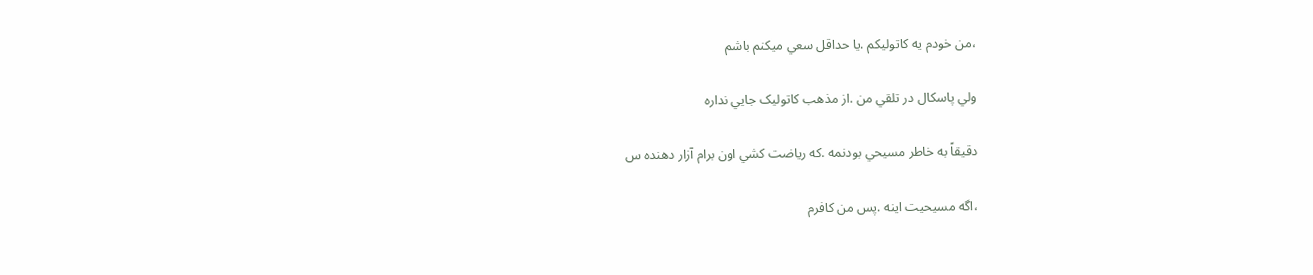،من خودم يه کاتوليکم .يا حداقل سعي ميکنم باشم

ولي پاسکال در تلقي من .از مذهب کاتوليک جايي نداره

دقيقاً به خاطر مسيحي بودنمه .که رياضت کشي اون برام آزار دهنده س

،اگه مسيحيت اينه .پس من کافرم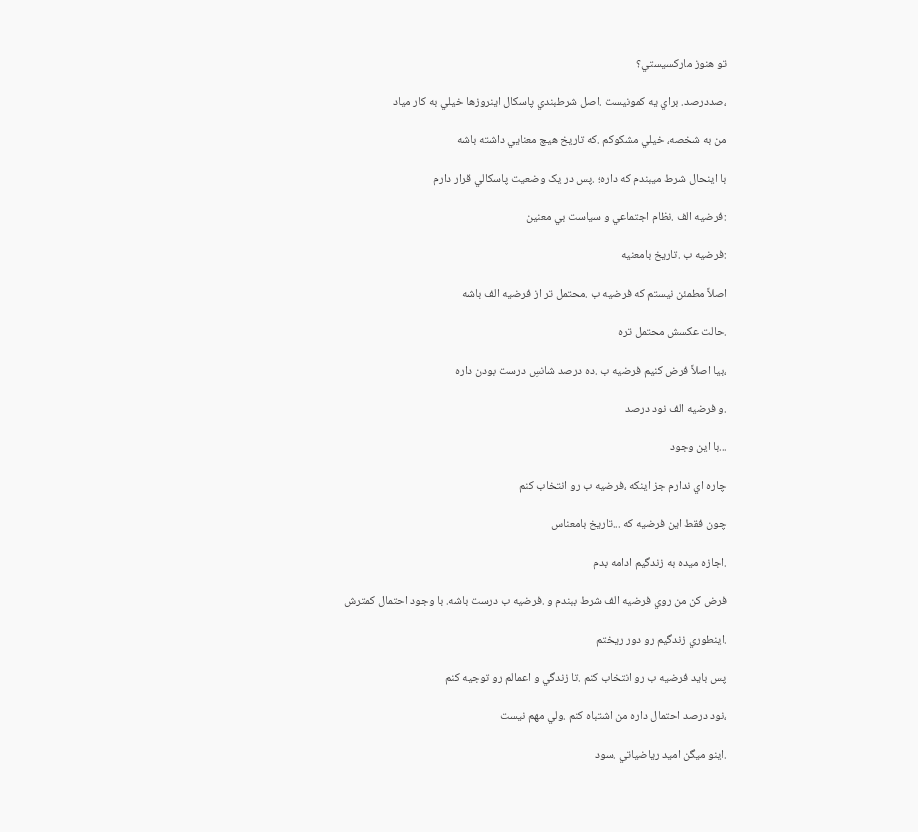تو هنوز مارکسيستي؟

،صددرصد. براي يه کمونيست .اصل شرطبندي پاسکال اينروزها خيلي به کار مياد

من به شخصه، خيلي مشکوکم .که تاريخ هيچ معنايي داشته باشه

با اينحال شرط ميبندم که داره؛ .پس در يک وضعيت پاسکالي قرار دارم

:فرضيه الف .نظام اجتماعي و سياست بي معنين

:فرضيه ب .تاريخ بامعنيه

اصلاً مطمئن نيستم که فرضيه ب .محتمل تر از فرضيه الف باشه

.حالت عکسش محتمل تره

،بيا اصلاً فرض کنيم فرضيه ب .ده درصد شانسِ درست بودن داره

.و فرضيه الف نود درصد

...با اين وجود

چاره اي ندارم جز اينکه ،فرضيه ب رو انتخاب کنم

چون فقط اين فرضيه که ...تاريخ بامعناس

.اجازه ميده به زندگيم ادامه بدم

فرض کن من روي فرضيه الف شرط ببندم و .فرضيه ب درست باشه. با وجود احتمال کمترش

.اينطوري زندگيم رو دور ريختم

پس بايد فرضيه ب رو انتخاب کنم .تا زندگي و اعمالم رو توجيه کنم

،نود درصد احتمال داره من اشتباه کنم .ولي مهم نيست

.اينو ميگن اميد رياضياتي .سود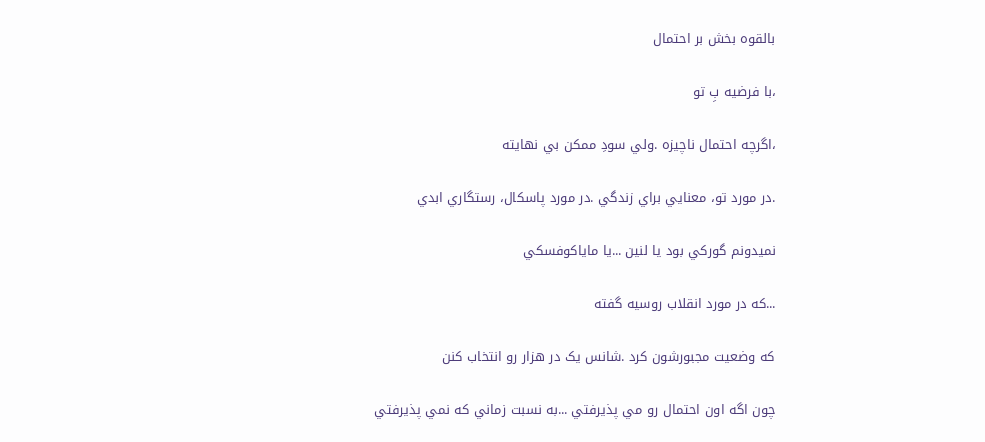بالقوه بخش بر احتمال

،با فرضيه بِ تو

،اگرچه احتمال ناچيزه .ولي سودِ ممکن بي نهايته

.در مورد تو، معنايي براي زندگي .در مورد پاسکال، رستگاري ابدي

نميدونم گورکي بود يا لنين ...يا ماياکوفسکي

...که در مورد انقلاب روسيه گفته

که وضعيت مجبورشون کرد .شانس يک در هزار رو انتخاب کنن

چون اگه اون احتمال رو مي پذيرفتي ...به نسبت زماني که نمي پذيرفتي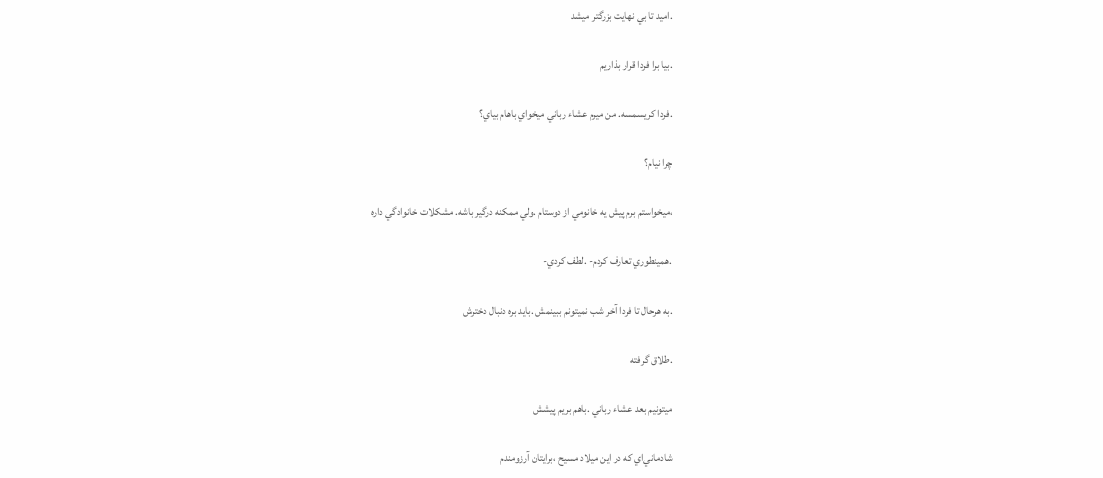.اميد تا بي نهايت بزرگتر ميشد

.بيا برا فردا قرار بذاريم

.فردا کريسمسه. من ميرم عشاء رباني ميخواي باهام بياي؟

چرا نيام؟

،ميخواستم برم پيش يه خانومي از دوستام .ولي ممکنه درگير باشه. مشکلات خانوادگي داره

.همينطوري تعارف کردم- .لطف کردي-

.به هرحال تا فردا آخر شب نميتونم ببينمش .بايد بره دنبال دخترش

.طلاق گرفته

ميتونيم بعد عشاء رباني .باهم بريم پيشش

شادماني‌اي که در اين ميلاد مسيح ،برايتان آرزومندم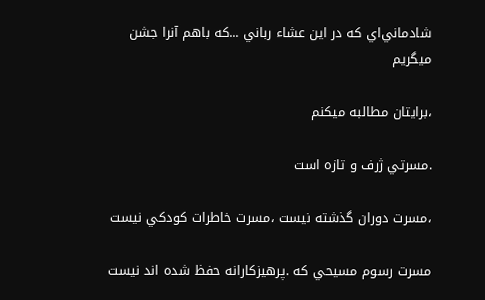شادماني‌اي که در اين عشاء رباني ...که باهم آنرا جشن ميگريم

،برايتان مطالبه ميکنم

.مسرتي ژرف و تازه است

،مسرت دوران گذشته نيست ،مسرت خاطرات کودکي نيست

مسرت رسوم مسيحي که .پرهيزکارانه حفظ شده اند نيست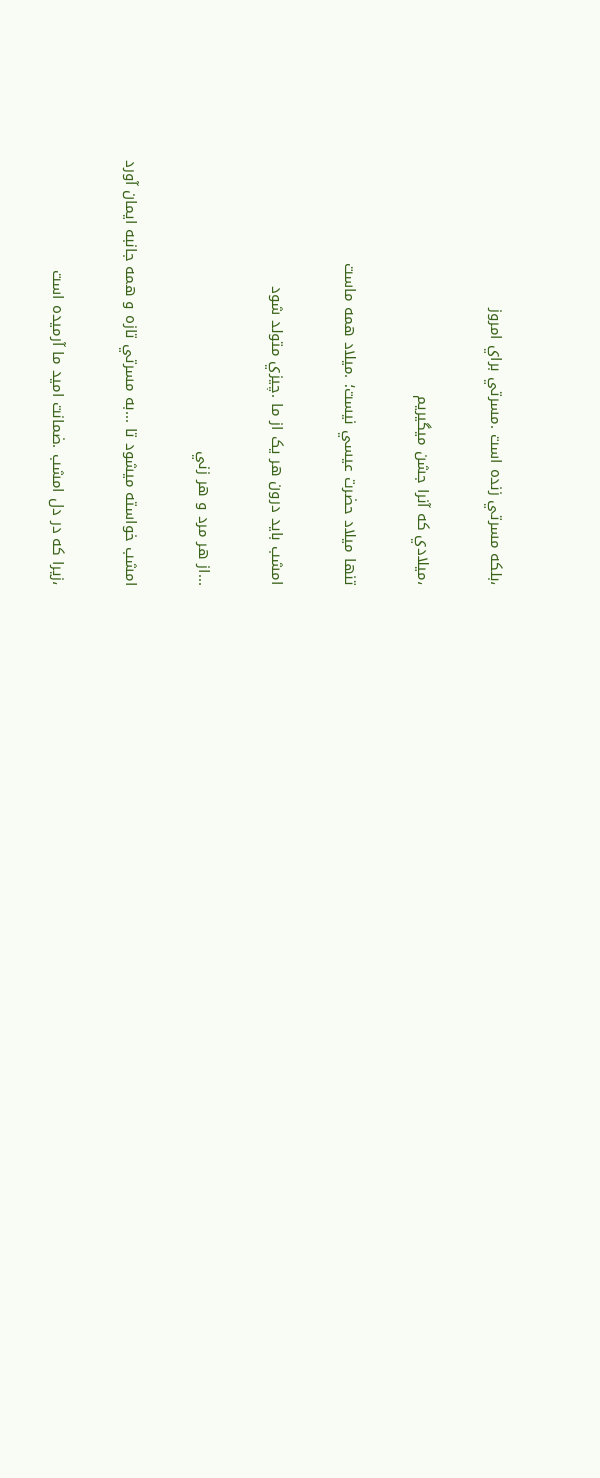،بلکه مسرتي زنده است .مسرتي براي امروز

،ميلادي که آنرا جشن ميگيريم

تنها ميلاد حضرت عيسي نيست؛ .ميلاد همه ماست

امشب بايد درون هر يک از ما .چيزي متولد شود

...از هر مرد و هر زني

امشب خواسته ميشود تا ...به مسرتي تازه و همه جانبه ايمان آورد

،زيرا که در دل امشب .ضمانت اميد ما آرميده است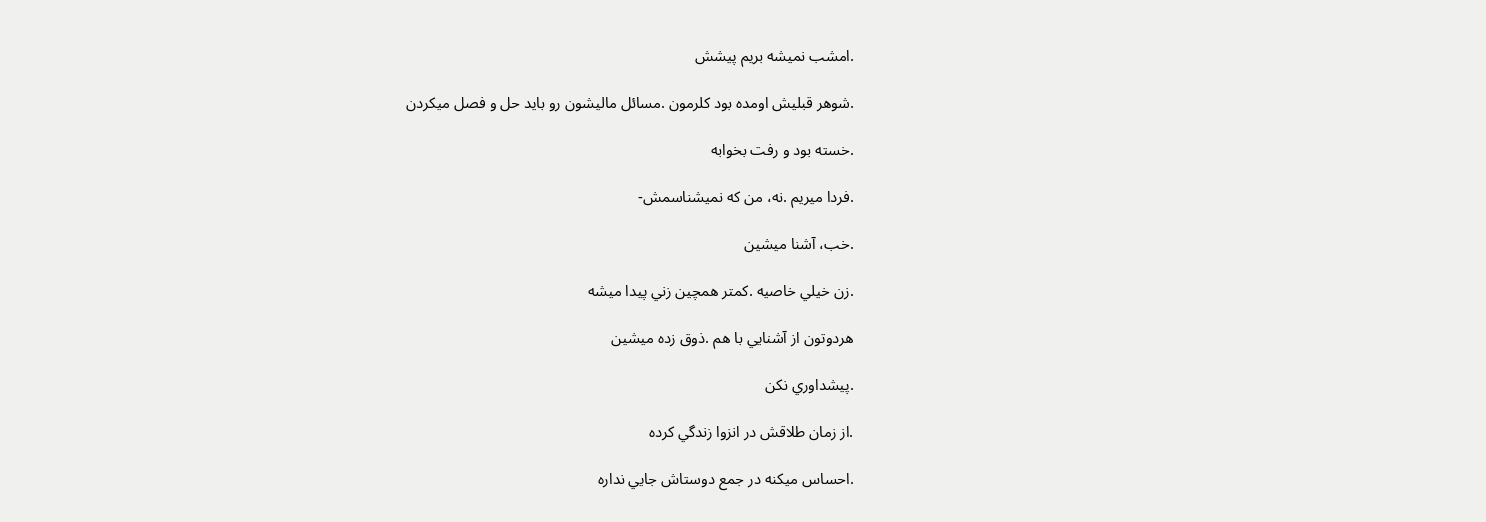.امشب نميشه بريم پيشش

.شوهر قبليش اومده بود کلرمون .مسائل ماليشون رو بايد حل و فصل ميکردن

.خسته بود و رفت بخوابه

.فردا ميريم .نه، من که نميشناسمش-

.خب، آشنا ميشين

.زن خيلي خاصيه .کمتر همچين زني پيدا ميشه

هردوتون از آشنايي با هم .ذوق زده ميشين

.پيشداوري نکن

.از زمان طلاقش در انزوا زندگي کرده

.احساس ميکنه در جمع دوستاش جايي نداره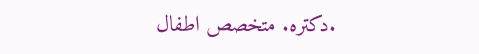.دکتره. متخصص اطفال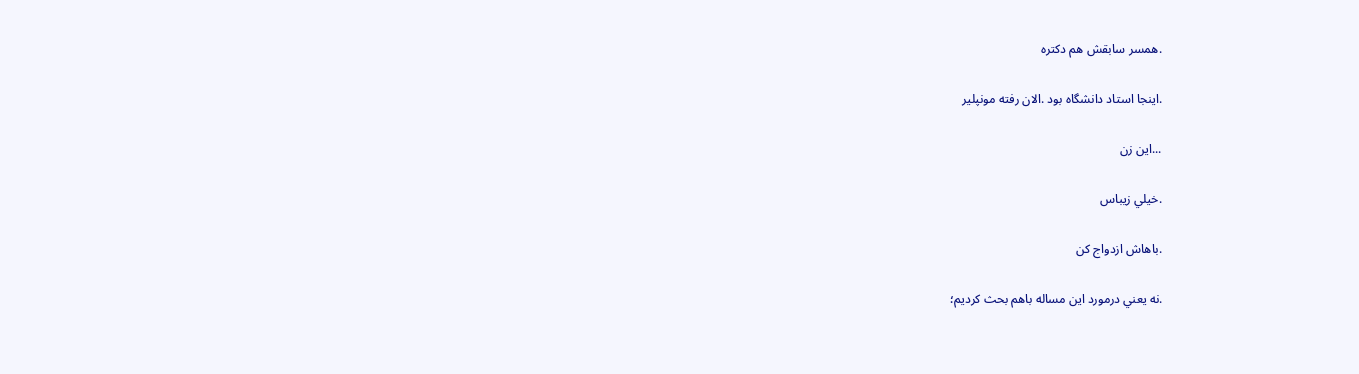.همسر سابقش هم دکتره

.اينجا استاد دانشگاه بود .الان رفته مونپلير

...اين زن

.خيلي زيباس

.باهاش ازدواج کن

.نه يعني درمورد اين مساله باهم بحث کرديم؛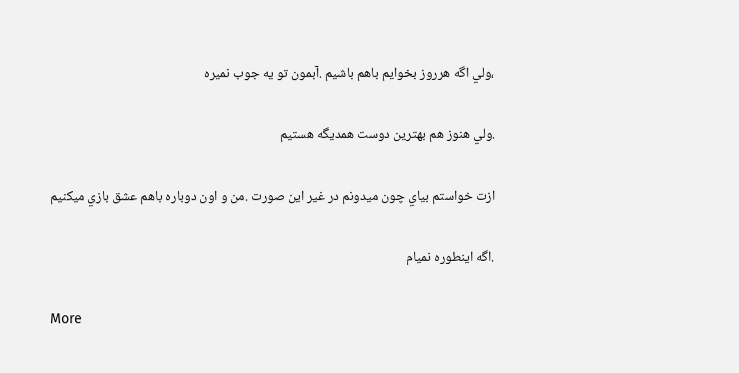،ولي اگه هرروز بخوايم باهم باشيم .آبمون تو يه جوب نميره

.ولي هنوز هم بهترين دوست همديگه هستيم

ازت خواستم بياي چون ميدونم در غير اين صورت .من و اون دوباره باهم عشق بازي ميکنيم

.اگه اينطوره نميام

More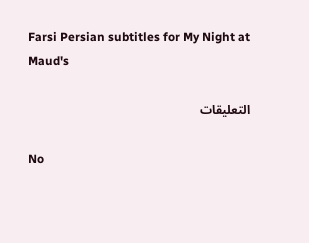Farsi Persian subtitles for My Night at Maud's

التعليقات

No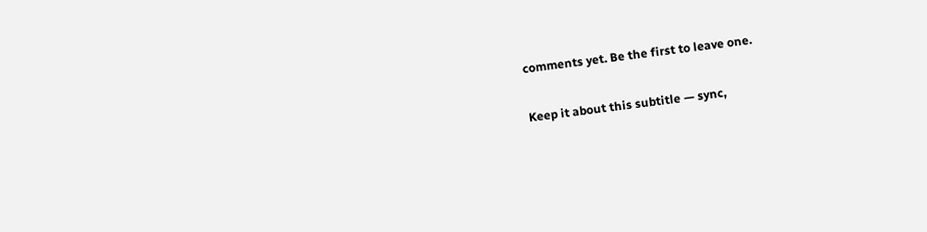comments yet. Be the first to leave one.

Keep it about this subtitle — sync,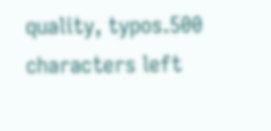quality, typos.500 characters left